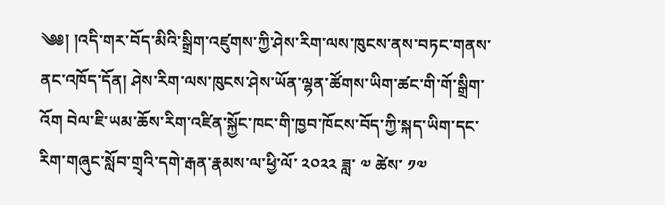༄༅། །འདི་གར་བོད་མིའི་སྒྲིག་འཛུགས་ཀྱི་ཤེས་རིག་ལས་ཁུངས་ནས་བཏང་གནས་ནང་འཁོད་དོན། ཤེས་རིག་ལས་ཁུངས་ཤེས་ཡོན་ལྷན་ཚོགས་ཡིག་ཚང་གི་གོ་སྒྲིག་འོག བེལ་ཇི་ཡམ་ཆོས་རིག་འཛིན་སྐྱོང་ཁང་གི་ཁྱབ་ཁོངས་བོད་ཀྱི་སྐད་ཡིག་དང་རིག་གཞུང་སློབ་གྲྭའི་དགེ་རྒན་རྣམས་ལ་ཕྱི་ལོ་ ༢༠༢༢ ཟླ་ ༧ ཚེས་ ༡༧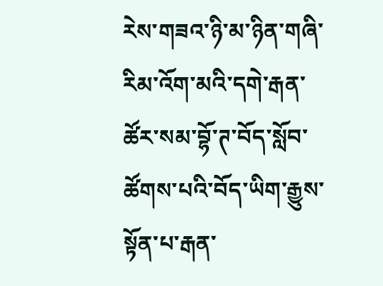རེས་གཟའ་ཉི་མ་ཉིན་གཞི་རིམ་འོག་མའི་དགེ་རྒན་ཚོར་སམ་བྷོ་ཊ་བོད་སློབ་ཚོགས་པའི་བོད་ཡིག་རྒྱུས་སྟོན་པ་རྒན་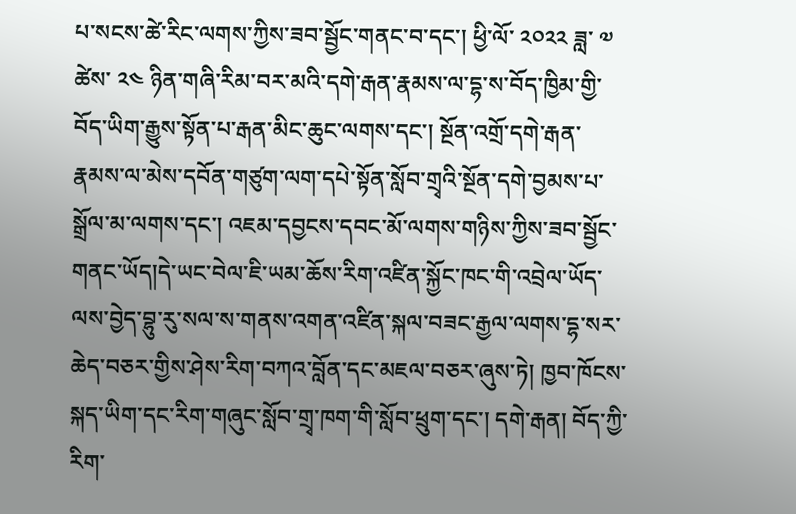པ་སངས་ཚེ་རིང་ལགས་ཀྱིས་ཟབ་སྦྱོང་གནང་བ་དང་། ཕྱི་ལོ་ ༢༠༢༢ ཟླ་ ༧ ཚེས་ ༢༤ ཉིན་གཞི་རིམ་བར་མའི་དགེ་རྒན་རྣམས་ལ་དྷ་ས་བོད་ཁྱིམ་གྱི་བོད་ཡིག་རྒྱུས་སྟོན་པ་རྒན་མིང་ཆུང་ལགས་དང་། སྔོན་འགྲོ་དགེ་རྒན་རྣམས་ལ་མེས་དབོན་གཙུག་ལག་དཔེ་སྟོན་སློབ་གྲྭའི་སྔོན་དགེ་བྱམས་པ་སྒྲོལ་མ་ལགས་དང་། འཇམ་དབྱངས་དབང་མོ་ལགས་གཉིས་ཀྱིས་ཟབ་སྦྱོང་གནང་ཡོད།དེ་ཡང་བེལ་ཇི་ཡམ་ཆོས་རིག་འཛིན་སྐྱོང་ཁང་གི་འབྲེལ་ཡོད་ལས་བྱེད་བྷུ་རུ་སལ་ས་གནས་འགན་འཛིན་སྐལ་བཟང་རྒྱལ་ལགས་དྷ་སར་ཆེད་བཅར་གྱིས་ཤེས་རིག་བཀའ་བློན་དང་མཇལ་བཅར་ཞུས་ཏེ། ཁྱབ་ཁོངས་སྐད་ཡིག་དང་རིག་གཞུང་སློབ་གྲྭ་ཁག་གི་སློབ་ཕྲུག་དང་། དགེ་རྒན། བོད་ཀྱི་རིག་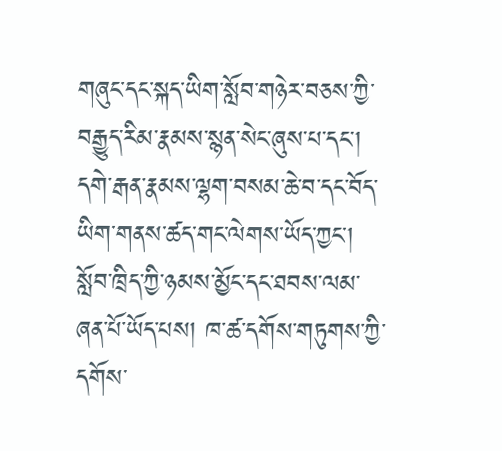གཞུང་དང་སྐད་ཡིག་སློབ་གཉེར་བཅས་ཀྱི་བརྒྱུད་རིམ་རྣམས་སྙན་སེང་ཞུས་པ་དང་། དགེ་རྒན་རྣམས་ལྷག་བསམ་ཆེ་བ་དང་བོད་ཡིག་གནས་ཚད་གང་ལེགས་ཡོད་ཀྱང་། སློབ་ཁྲིད་ཀྱི་ཉམས་མྱོང་དང་ཐབས་ལམ་ཞན་པོ་ཡོད་པས། ཁ་ཚ་དགོས་གཏུགས་ཀྱི་དགོས་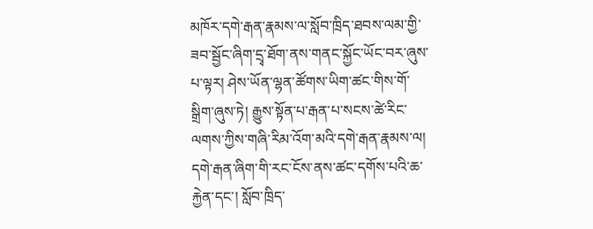མཁོར་དགེ་རྒན་རྣམས་ལ་སློབ་ཁྲིད་ཐབས་ལམ་གྱི་ཟབ་སྦྱོང་ཞིག་དྲྭ་ཐོག་ནས་གནང་སྐྱོང་ཡོང་བར་ཞུས་པ་ལྟར། ཤེས་ཡོན་ལྷན་ཚོགས་ཡིག་ཚང་གིས་གོ་སྒྲིག་ཞུས་ཏེ། རྒྱུས་སྟོན་པ་རྒན་པ་སངས་ཚེ་རིང་ལགས་ཀྱིས་གཞི་རིམ་འོག་མའི་དགེ་རྒན་རྣམས་ལ། དགེ་རྒན་ཞིག་གི་རང་ངོས་ནས་ཚང་དགོས་པའི་ཆ་རྐྱེན་དང་། སློབ་ཁྲིད་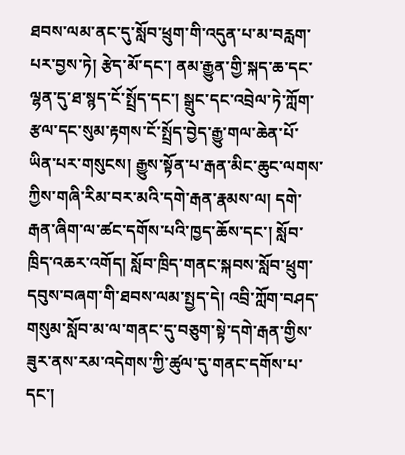ཐབས་ལམ་ནང་དུ་སློབ་ཕྲུག་གི་འདུན་པ་མ་བརླག་པར་བྱས་ཏེ། རྩེད་མོ་དང་། ནམ་རྒྱུན་གྱི་སྐད་ཆ་དང་ལྷན་དུ་ཐ་སྙད་ངོ་སྤྲོད་དང་། སྒྲུང་དང་འབྲེལ་ཏེ་ཀློག་རྩལ་དང་སུམ་རྟགས་ངོ་སྤྲོད་བྱེད་རྒྱུ་གལ་ཆེན་པོ་ཡིན་པར་གསུངས། རྒྱུས་སྟོན་པ་རྒན་མིང་ཆུང་ལགས་ཀྱིས་གཞི་རིམ་བར་མའི་དགེ་རྒན་རྣམས་ལ། དགེ་རྒན་ཞིག་ལ་ཚང་དགོས་པའི་ཁྱད་ཆོས་དང་། སློབ་ཁྲིད་འཆར་འགོད། སློབ་ཁྲིད་གནང་སྐབས་སློབ་ཕྲུག་དབུས་བཞག་གི་ཐབས་ལམ་སྤྱད་དེ། འབྲི་ཀློག་བཤད་གསུམ་སློབ་མ་ལ་གནང་དུ་བཅུག་སྟེ་དགེ་རྒན་གྱིས་ཟུར་ནས་རམ་འདེགས་ཀྱི་ཚུལ་དུ་གནང་དགོས་པ་དང་།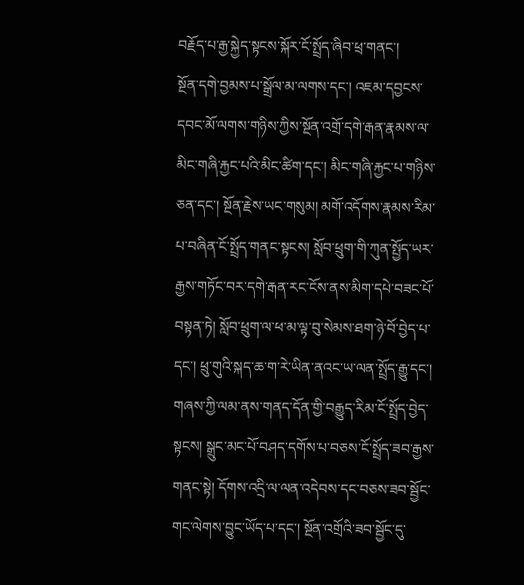བརྗོད་པ་རྒྱ་སྐྱེད་སྟངས་སྐོར་ངོ་སྤྲོད་ཞིབ་ཕྲ་གནང་།
སྔོན་དགེ་བྱམས་པ་སྒྲོལ་མ་ལགས་དང་། འཇམ་དབྱངས་དབང་མོ་ལགས་གཉིས་ཀྱིས་སྔོན་འགྲོ་དགེ་རྒན་རྣམས་ལ་མིང་གཞི་རྐྱང་པའི་མིང་ཚིག་དང་། མིང་གཞི་རྐྱང་པ་གཉིས་ཅན་དང་། སྔོན་རྗེས་ཡང་གསུམ། མགོ་འདོགས་རྣམས་རིམ་པ་བཞིན་ངོ་སྤྲོད་གནང་སྟངས། སློབ་ཕྲུག་གི་ཀུན་སྤྱོད་ཡར་རྒྱས་གཏོང་བར་དགེ་རྒན་རང་ངོས་ནས་མིག་དཔེ་བཟང་པོ་བསྟན་ཏེ། སློབ་ཕྲུག་ལ་ཕ་མ་ལྟ་བུ་སེམས་ཐག་ཉེ་བོ་བྱེད་པ་དང་། ཕྲུ་གུའི་སྐད་ཆ་ག་རེ་ཡིན་ནའང་ཡ་ལན་སྤྲོད་རྒྱུ་དང་། གཞས་ཀྱི་ལམ་ནས་གནད་དོན་གྱི་བརྒྱུད་རིམ་ངོ་སྤྲོད་བྱེད་སྟངས། སྒྲུང་མང་པོ་བཤད་དགོས་པ་བཅས་ངོ་སྤྲོད་ཟབ་རྒྱས་གནང་སྟེ། དོགས་འདྲི་ལ་ལན་འདེབས་དང་བཅས་ཟབ་སྦྱོང་གང་ལེགས་བྱུང་ཡོད་པ་དང་། སྔོན་འགྲོའི་ཟབ་སྦྱོང་དུ་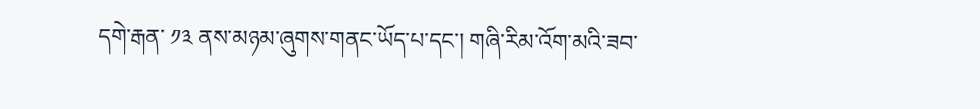དགེ་རྒན་ ༡༣ ནས་མཉམ་ཞུགས་གནང་ཡོད་པ་དང་། གཞི་རིམ་འོག་མའི་ཟབ་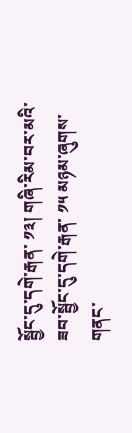སྦྱོང་དུ་དགེ་རྒན་ ༡༣། གཞི་རིམ་བར་མའི་ཟབ་སྦྱོང་དུ་དགེ་རྒན་ ༡༥ མཉམ་ཞུགས་གནང་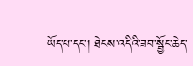ཡོད་པ་དང་། ཐེངས་འདིའི་ཟབ་སྦྱོང་ཆེད་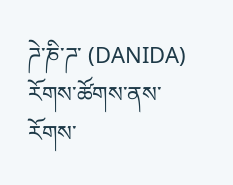ཌེ་ཎི་ཌ་ (DANIDA) རོགས་ཚོགས་ནས་རོགས་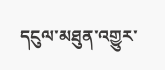དངུལ་མཐུན་འགྱུར་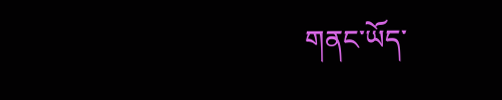གནང་ཡོད་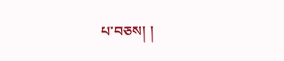པ་བཅས། །